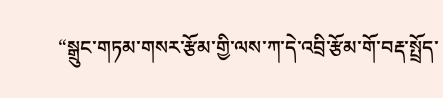“སྒྲུང་གཏམ་གསར་རྩོམ་གྱི་ལས་ཀ་དེ་འབྲི་རྩོམ་གོ་བརྡ་སྤྲོད་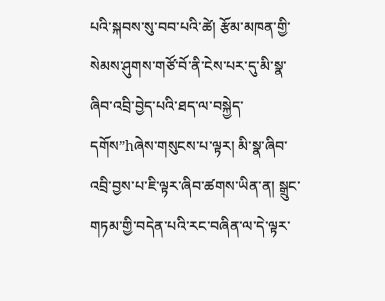པའི་སྐབས་སུ་བབ་པའི་ཚེ། རྩོམ་མཁན་གྱི་སེམས་ཤུགས་གཙོ་བོ་ནི་ངེས་པར་དུ་མི་སྣ་ཞིབ་འབྲི་བྱེད་པའི་ཐད་ལ་བསྐྱེད་དགོས”hཞེས་གསུངས་པ་ལྟར། མི་སྣ་ཞིབ་འབྲི་བྱས་པ་ཇི་ལྟར་ཞིབ་ཚགས་ཡིན་ན། སྒྲུང་གཏམ་གྱི་བདེན་པའི་རང་བཞིན་ལ་དེ་ལྟར་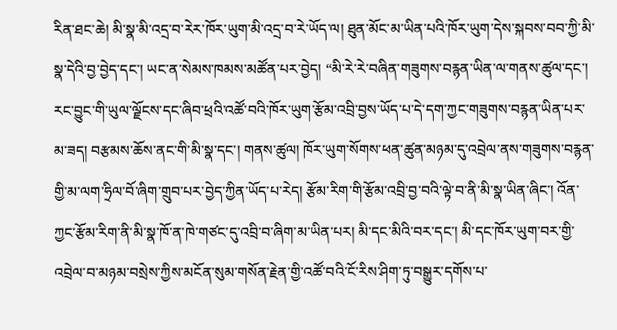རིན་ཐང་ཆེ། མི་སྣ་མི་འདྲ་བ་རེར་ཁོར་ཡུག་མི་འདྲ་བ་རེ་ཡོད་ལ། ཐུན་མོང་མ་ཡིན་པའི་ཁོར་ཡུག་དེས་སྐབས་བབ་ཀྱི་མི་སྣ་དེའི་བྱ་བྱེད་དང་། ཡང་ན་སེམས་ཁམས་མཚོན་པར་བྱེད། “མི་རེ་རེ་བཞིན་གཟུགས་བརྙན་ཡིན་ལ་གནས་ཚུལ་དང་། རང་བྱུང་གི་ཡུལ་ལྗོངས་དང་ཞིབ་ཕྲའི་འཚོ་བའི་ཁོར་ཡུག་རྩོམ་འབྲི་བྱས་ཡོད་པ་དེ་དག་ཀྱང་གཟུགས་བརྙན་ཡིན་པར་མ་ཟད། བརྩམས་ཆོས་ནང་གི་མི་སྣ་དང་། གནས་ཚུལ། ཁོར་ཡུག་སོགས་ཕན་ཚུན་མཉམ་དུ་འབྲེལ་ནས་གཟུགས་བརྙན་གྱི་མ་ལག་ཧྲིལ་བོ་ཞིག་གྲུབ་པར་བྱེད་ཀྱིན་ཡོད་པ་རེད། རྩོམ་རིག་གི་རྩོམ་འབྲི་བྱ་བའི་ལྟེ་བ་ནི་མི་སྣ་ཡིན་ཞིང་། འོན་ཀྱང་རྩོམ་རིག་ནི་མི་སྣ་ཁོ་ན་ཁེ་གཙང་དུ་འབྲི་བ་ཞིག་མ་ཡིན་པར། མི་དང་མིའི་བར་དང་། མི་དང་ཁོར་ཡུག་བར་གྱི་འབྲེལ་བ་མཉམ་བསྲེས་ཀྱིས་མངོན་སུམ་གསོན་རྗེན་གྱི་འཚོ་བའི་ངོ་རིས་ཤིག་ཏུ་བསྒྱུར་དགོས་པ་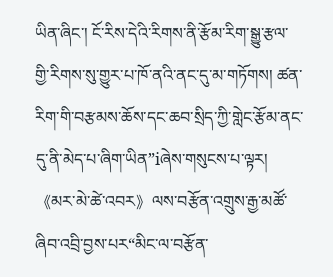ཡིན་ཞིང་། ངོ་རིས་དེའི་རིགས་ནི་རྩོམ་རིག་སྒྱུ་རྩལ་གྱི་རིགས་སུ་གྱུར་པ་ཁོ་ནའི་ནང་དུ་མ་གཏོགས། ཚན་རིག་གི་བརྩམས་ཆོས་དང་ཆབ་སྲིད་ཀྱི་གླེང་རྩོམ་ནང་དུ་ནི་མེད་པ་ཞིག་ཡིན”iཞེས་གསུངས་པ་ལྟར།《མར་མེ་ཚེ་འབར》ལས་བརྩོན་འགྲུས་རྒྱ་མཚོ་ཞིབ་འབྲི་བྱས་པར“མིང་ལ་བརྩོན་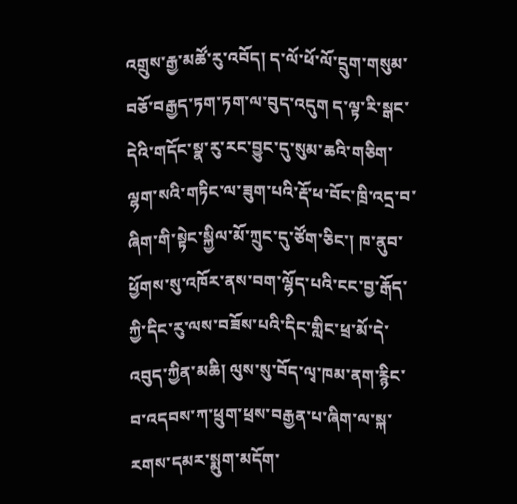འགྲུས་རྒྱ་མཚོ་རུ་འབོད། ད་ལོ་ཕོ་ལོ་དྲུག་གསུམ་བཅོ་བརྒྱད་ཏག་ཏག་ལ་བུད་འདུག ད་ལྟ་རི་སྒང་དེའི་གདོང་སྣ་རུ་རང་བྱུང་དུ་སུམ་ཆའི་གཅིག་ལྷག་སའི་གཏིང་ལ་ཟུག་པའི་རྡོ་ཕ་བོང་ཁྲི་འདྲ་བ་ཞིག་གི་སྟེང་སྐྱིལ་མོ་ཀྲུང་དུ་ཙོག་ཅིང་། ཁ་ནུབ་ཕྱོགས་སུ་འཁོར་ནས་བག་ལྷོད་པའི་ངང་བྱ་རྒོད་ཀྱི་དིང་རུ་ལས་བཟོས་པའི་དིང་གླིང་ཕྲ་མོ་དེ་འབུད་ཀྱིན་མཆི། ལུས་སུ་བོད་ལྭ་ཁམ་ནག་རྙིང་བ་འདབས་ཀ་ཕྲུག་ཕྲས་བརྒྱན་པ་ཞིག་ལ་སྐ་རགས་དམར་སྨུག་མདོག་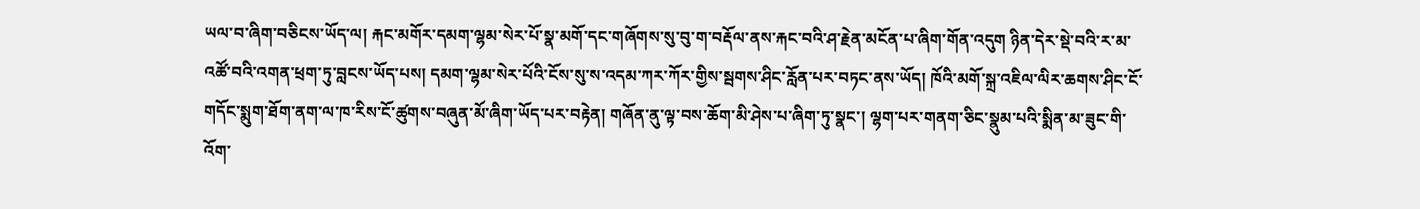ཡལ་བ་ཞིག་བཅིངས་ཡོད་ལ། རྐང་མགོར་དམག་ལྷམ་སེར་པོ་སྣ་མགོ་དང་གཞོགས་སུ་བུ་ག་བརྡོལ་ནས་རྐང་བའི་ཤ་རྗེན་མངོན་པ་ཞིག་གོན་འདུག ཉིན་དེར་སྡེ་བའི་ར་མ་འཚོ་བའི་འགན་ཕྲག་ཏུ་བླངས་ཡོད་པས། དམག་ལྷམ་སེར་པོའི་ངོས་སུ་ས་འདམ་ཀར་ཀོར་གྱིས་སྦགས་ཤིང་རློན་པར་བཏང་ནས་ཡོད། ཁོའི་མགོ་སྐྲ་འཇིལ་ལིར་ཆགས་ཤིང་ངོ་གདོང་སྨུག་ཐོག་ནག་ལ་ཁ་རིས་ངོ་ཚུགས་བཞུན་མོ་ཞིག་ཡོད་པར་བརྟེན། གཞོན་ནུ་ལྟ་བས་ཆོག་མི་ཤེས་པ་ཞིག་ཏུ་སྣང་། ལྷག་པར་གནག་ཅིང་སྣུམ་པའི་སྨིན་མ་ཟུང་གི་འོག་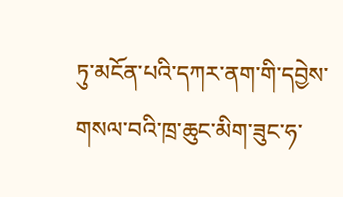ཏུ་མངོན་པའི་དཀར་ནག་གི་དབྱེས་གསལ་བའི་ཁྲ་ཆུང་མིག་ཟུང་ཧ་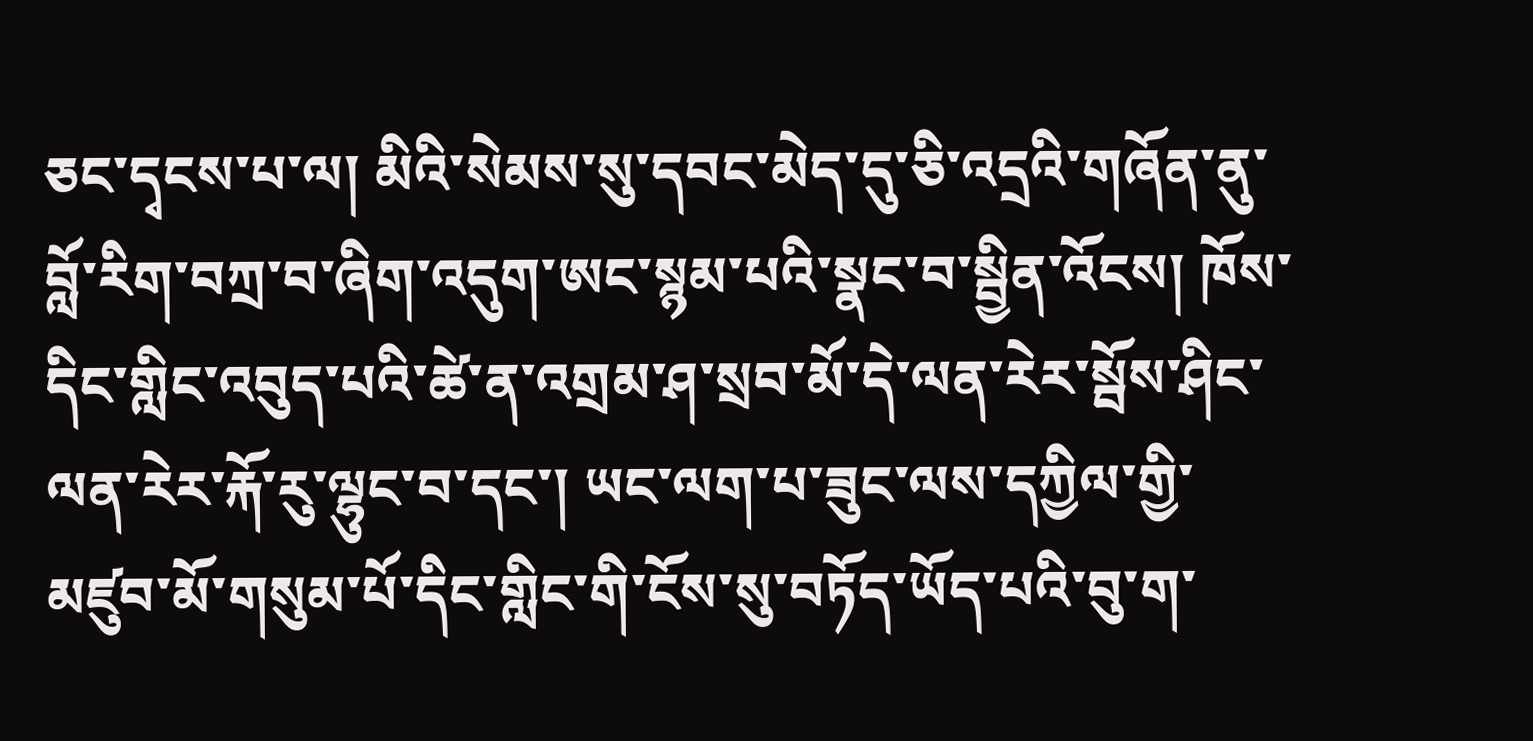ཅང་དྭངས་པ་ལ། མིའི་སེམས་སུ་དབང་མེད་དུ་ཅི་འདྲའི་གཞོན་ནུ་བློ་རིག་བཀྲ་བ་ཞིག་འདུག་ཨང་སྙམ་པའི་སྣང་བ་སྦྱིན་འོངས། ཁོས་དིང་གླིང་འབུད་པའི་ཚེ་ན་འགྲམ་ཤ་སྲབ་མོ་དེ་ལན་རེར་སྦོས་ཤིང་ལན་རེར་རྐོ་རུ་ལྷུང་བ་དང་། ཡང་ལག་པ་ཟུང་ལས་དཀྱིལ་གྱི་མཛུབ་མོ་གསུམ་པོ་དིང་གླིང་གི་ངོས་སུ་བཏོད་ཡོད་པའི་བུ་ག་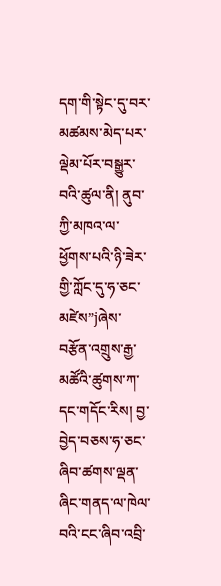དག་གི་སྟེང་དུ་བར་མཚམས་མེད་པར་ལྡེམ་པོར་བསྒྱུར་བའི་ཚུལ་ནི། ནུབ་ཀྱི་མཁའ་ལ་ཕྱོགས་པའི་ཉི་ཟེར་གྱི་ཀློང་དུ་ཧ་ཅང་མཛེས”jཞེས་བརྩོན་འགྲུས་རྒྱ་མཚོའི་ཚུགས་ཀ་དང་གདོང་རིས། བྱ་བྱེད་བཅས་ཧ་ཅང་ཞིབ་ཚགས་ལྡན་ཞིང་གནད་ལ་ཁེལ་བའི་ངང་ཞིབ་འབྲི་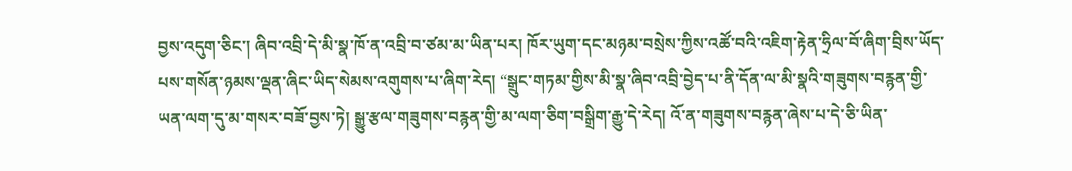བྱས་འདུག་ཅིང་། ཞིབ་འབྲི་དེ་མི་སྣ་ཁོ་ན་འབྲི་བ་ཙམ་མ་ཡིན་པར། ཁོར་ཡུག་དང་མཉམ་བསྲེས་ཀྱིས་འཚོ་བའི་འཇིག་རྟེན་ཧྲིལ་བོ་ཞིག་བྲིས་ཡོད་པས་གསོན་ཉམས་ལྡན་ཞིང་ཡིད་སེམས་འགུགས་པ་ཞིག་རེད། “སྒྲུང་གཏམ་གྱིས་མི་སྣ་ཞིབ་འབྲི་བྱེད་པ་ནི་དོན་ལ་མི་སྣའི་གཟུགས་བརྙན་གྱི་ཡན་ལག་དུ་མ་གསར་བཟོ་བྱས་ཏེ། སྒྱུ་རྩལ་གཟུགས་བརྙན་གྱི་མ་ལག་ཅིག་བསྒྲིག་རྒྱུ་དེ་རེད། འོ་ན་གཟུགས་བརྙན་ཞེས་པ་དེ་ཅི་ཡིན་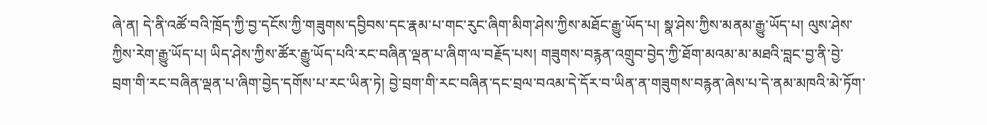ཞེ་ན། དེ་ནི་འཚོ་བའི་ཁྲོད་ཀྱི་བྱ་དངོས་ཀྱི་གཟུགས་དབྱིབས་དང་རྣམ་པ་གང་རུང་ཞིག་མིག་ཤེས་ཀྱིས་མཐོང་རྒྱུ་ཡོད་པ། སྣ་ཤེས་ཀྱིས་མནམ་རྒྱུ་ཡོད་པ། ལུས་ཤེས་ཀྱིས་རེག་རྒྱུ་ཡོད་པ། ཡིད་ཤེས་ཀྱིས་ཚོར་རྒྱུ་ཡོད་པའི་རང་བཞིན་ལྡན་པ་ཞིག་ལ་བརྗོད་པས། གཟུགས་བརྙན་འགྲུབ་བྱེད་ཀྱི་ཐོག་མའམ་མ་མཐའི་བླང་བྱ་ནི་བྱེ་བྲག་གི་རང་བཞིན་ལྡན་པ་ཞིག་བྱེད་དགོས་པ་རང་ཡིན་ཏེ། བྱེ་བྲག་གི་རང་བཞིན་དང་བྲལ་བའམ་དེ་དོར་བ་ཡིན་ན་གཟུགས་བརྙན་ཞེས་པ་དེ་ནམ་མཁའི་མེ་ཏོག་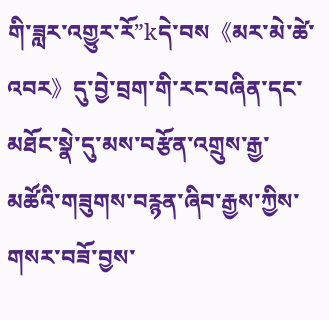གི་ཟླར་འགྱུར་རོ”kདེ་བས《མར་མེ་ཚེ་འབར》དུ་བྱེ་བྲག་གི་རང་བཞིན་དང་མཐོང་སྣེ་དུ་མས་བརྩོན་འགྲུས་རྒྱ་མཚོའི་གཟུགས་བརྙན་ཞིབ་རྒྱས་ཀྱིས་གསར་བཟོ་བྱས་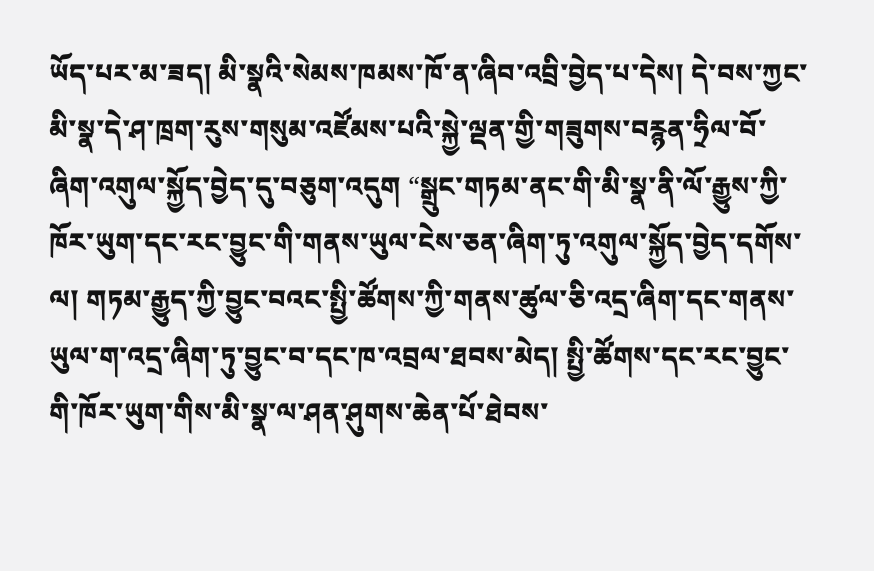ཡོད་པར་མ་ཟད། མི་སྣའི་སེམས་ཁམས་ཁོ་ན་ཞིབ་འབྲི་བྱེད་པ་དེས། དེ་བས་ཀྱང་མི་སྣ་དེ་ཤ་ཁྲག་རུས་གསུམ་འཛོམས་པའི་སྐྱེ་ལྡན་གྱི་གཟུགས་བརྙན་ཧྲིལ་བོ་ཞིག་འགུལ་སྐྱོད་བྱེད་དུ་བཅུག་འདུག “སྒྲུང་གཏམ་ནང་གི་མི་སྣ་ནི་ལོ་རྒྱུས་ཀྱི་ཁོར་ཡུག་དང་རང་བྱུང་གི་གནས་ཡུལ་ངེས་ཅན་ཞིག་ཏུ་འགུལ་སྐྱོད་བྱེད་དགོས་ལ། གཏམ་རྒྱུད་ཀྱི་བྱུང་བའང་སྤྱི་ཚོགས་ཀྱི་གནས་ཚུལ་ཅི་འདྲ་ཞིག་དང་གནས་ཡུལ་ག་འདྲ་ཞིག་ཏུ་བྱུང་བ་དང་ཁ་འབྲལ་ཐབས་མེད། སྤྱི་ཚོགས་དང་རང་བྱུང་གི་ཁོར་ཡུག་གིས་མི་སྣ་ལ་ཤན་ཤུགས་ཆེན་པོ་ཐེབས་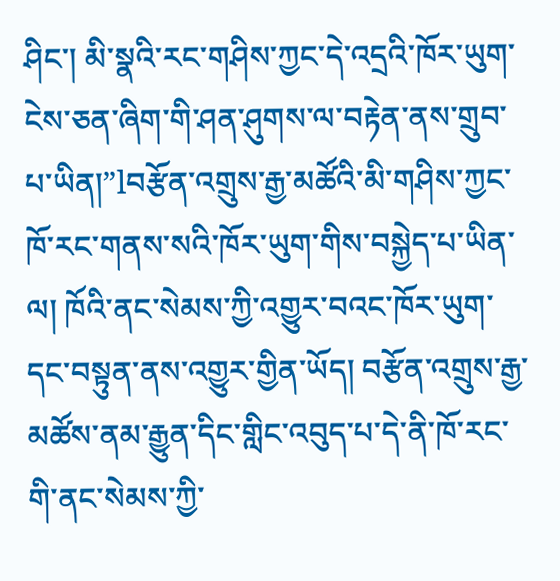ཤིང་། མི་སྣའི་རང་གཤིས་ཀྱང་དེ་འདྲའི་ཁོར་ཡུག་ངེས་ཅན་ཞིག་གི་ཤན་ཤུགས་ལ་བརྟེན་ནས་གྲུབ་པ་ཡིན།”lབརྩོན་འགྲུས་རྒྱ་མཚོའི་མི་གཤིས་ཀྱང་ཁོ་རང་གནས་སའི་ཁོར་ཡུག་གིས་བསྐྱེད་པ་ཡིན་ལ། ཁོའི་ནང་སེམས་ཀྱི་འགྱུར་བའང་ཁོར་ཡུག་དང་བསྟུན་ནས་འགྱུར་གྱིན་ཡོད། བརྩོན་འགྲུས་རྒྱ་མཚོས་ནམ་རྒྱུན་དིང་གླིང་འབུད་པ་དེ་ནི་ཁོ་རང་གི་ནང་སེམས་ཀྱི་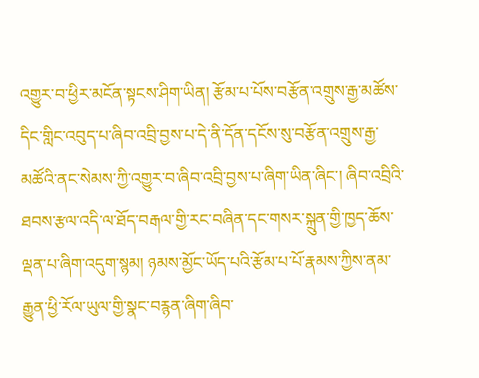འགྱུར་བ་ཕྱིར་མངོན་སྟངས་ཤིག་ཡིན། རྩོམ་པ་པོས་བརྩོན་འགྲུས་རྒྱ་མཚོས་དིང་གླིང་འབུད་པ་ཞིབ་འབྲི་བྱས་པ་དེ་ནི་དོན་དངོས་སུ་བརྩོན་འགྲུས་རྒྱ་མཚོའི་ནང་སེམས་ཀྱི་འགྱུར་བ་ཞིབ་འབྲི་བྱས་པ་ཞིག་ཡིན་ཞིང་། ཞིབ་འབྲིའི་ཐབས་རྩལ་འདི་ལ་ཐོད་བརྒལ་གྱི་རང་བཞིན་དང་གསར་སྐྲུན་གྱི་ཁྱད་ཆོས་ལྡན་པ་ཞིག་འདུག་སྙམ། ཉམས་མྱོང་ཡོད་པའི་རྩོམ་པ་པོ་རྣམས་ཀྱིས་ནམ་རྒྱུན་ཕྱི་རོལ་ཡུལ་གྱི་སྣང་བརྙན་ཞིག་ཞིབ་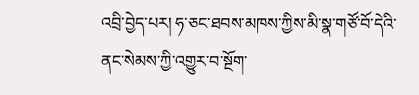འབྲི་བྱེད་པར། ཧ་ཅང་ཐབས་མཁས་ཀྱིས་མི་སྣ་གཙོ་བོ་དེའི་ནང་སེམས་ཀྱི་འགྱུར་བ་སྔོག་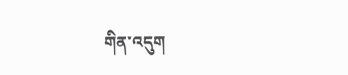གིན་འདུག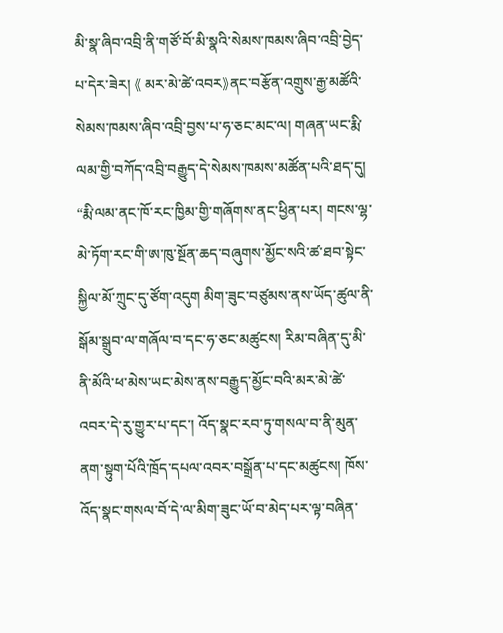མི་སྣ་ཞིབ་འབྲི་ནི་གཙོ་བོ་མི་སྣའི་སེམས་ཁམས་ཞིབ་འབྲི་བྱེད་པ་དེར་ཟེར། 《 མར་མེ་ཚེ་འབར》ནང་བརྩོན་འགྲུས་རྒྱ་མཚོའི་སེམས་ཁམས་ཞིབ་འབྲི་བྱས་པ་ཧ་ཅང་མང་ལ། གཞན་ཡང་རྨི་ལམ་གྱི་བཀོད་འབྲི་བརྒྱུད་དེ་སེམས་ཁམས་མཚོན་པའི་ཐད་དུ། “རྨི་ལམ་ནང་ཁོ་རང་ཁྱིམ་གྱི་གཞོགས་ནང་ཕྱིན་པར། གངས་ལྷ་མེ་ཏོག་རང་གི་ཨ་ཁུ་སྔོན་ཆད་བཞུགས་མྱོང་སའི་ཚ་ཐབ་སྟེང་སྐྱིལ་མོ་ཀྲུང་དུ་ཙོག་འདུག མིག་ཟུང་བཙུམས་ནས་ཡོད་ཚུལ་ནི་སྒོམ་སྒྲུབ་ལ་གཞོལ་བ་དང་ཧ་ཅང་མཚུངས། རིམ་བཞིན་དུ་མི་ནི་མོའི་ཕ་མེས་ཡང་མེས་ནས་བརྒྱུད་མྱོང་བའི་མར་མེ་ཚེ་འབར་དེ་རུ་གྱུར་པ་དང་། འོད་སྣང་རབ་ཏུ་གསལ་བ་ནི་མུན་ནག་སྟུག་པོའི་ཁྲོད་དཔལ་འབར་བསྒྲོན་པ་དང་མཚུངས། ཁོས་འོད་སྣང་གསལ་བོ་དེ་ལ་མིག་ཟུང་ཡོ་བ་མེད་པར་ལྟ་བཞིན་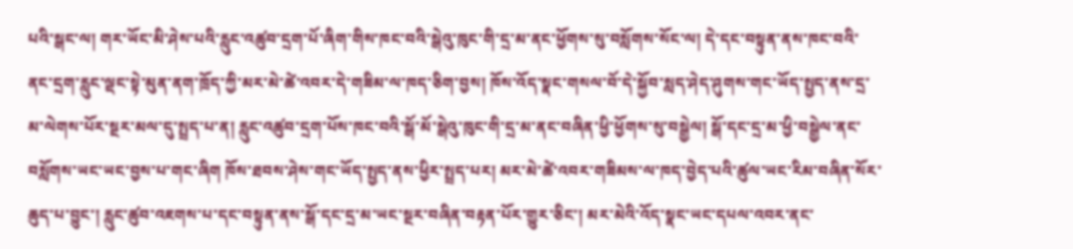པའི་སྒང་ལ། གར་ཡོང་མི་ཤེས་པའི་རླུང་འཚུབ་དྲག་པོ་ཞིག་གིས་ཁང་བའི་སྒེའུ་ཁུང་གི་དྲ་མ་ནང་ཕྱོགས་སུ་བསློགས་སོང་ལ། དེ་དང་བསྟུན་ནས་ཁང་བའི་ནང་དྲག་རླུང་ལྡང་སྟེ་མུན་ནག་ཁྲོད་ཀྱི་མར་མེ་ཚེ་འབར་དེ་གཟིམ་ལ་ཁད་ཅིག་བྱས། ཁོས་འོད་སྣང་གསལ་བོ་དེ་སྐྱོབ་སླད་ཤེད་ཤུགས་གང་ཡོད་སྤྱད་ནས་དྲ་མ་ལེགས་པོར་སྔར་མལ་དུ་སྤྲད་པ་ན། རླུང་འཚུབ་དྲག་པོས་ཁང་བའི་སྒོ་མོ་སྒེའུ་ཁུང་གི་དྲ་མ་ནང་བཞིན་ཕྱི་ཕྱོགས་སུ་བསྒྱེལ། སྒོ་དང་དྲ་མ་ཕྱི་བསྒྱེལ་ནང་བསློགས་ཡང་ཡང་བྱས་པ་གང་ཞིག ཁོས་ཐབས་ཤེས་གང་ཡོད་སྤྱད་ནས་ཕྱིར་སྤྲད་པར། མར་མེ་ཚེ་འབར་གཟིམས་ལ་ཁད་བྱེད་པའི་ཚུལ་ཡང་རིམ་བཞིན་སོར་ཆུད་པ་བྱུང་། རླུང་ཚུབ་འཇགས་པ་དང་བསྟུན་ནས་སྒོ་དང་དྲ་མ་ཡང་སྔར་བཞིན་བརྟན་པོར་གྱུར་ཅིང་། མར་མེའི་འོད་སྣང་ཡང་དཔལ་འབར་ནང་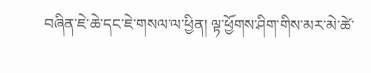བཞིན་ཇེ་ཆེ་དང་ཇེ་གསལ་ལ་ཕྱིན། ལྟ་ཕྱོགས་ཤིག་གིས་མར་མེ་ཚེ་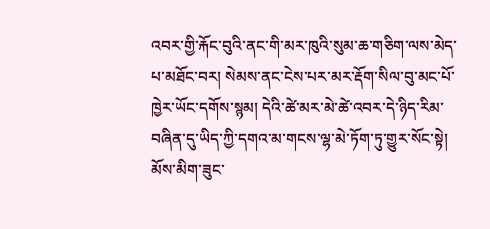འབར་གྱི་རྐོང་བུའི་ནང་གི་མར་ཁུའི་སུམ་ཆ་གཅིག་ལས་མེད་པ་མཐོང་བར། སེམས་ནང་ངེས་པར་མར་རྡོག་སིལ་བུ་མང་པོ་ཁྱེར་ཡོང་དགོས་སྙམ། དེའི་ཚེ་མར་མེ་ཚེ་འབར་དེ་ཉིད་རིམ་བཞིན་དུ་ཡིད་ཀྱི་དགའ་མ་གངས་ལྷ་མེ་ཏོག་ཏུ་གྱུར་སོང་སྟེ། མོས་མིག་ཟུང་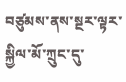བཙུམས་ནས་སྔར་ལྟར་སྐྱིལ་མོ་ཀྲུང་དུ་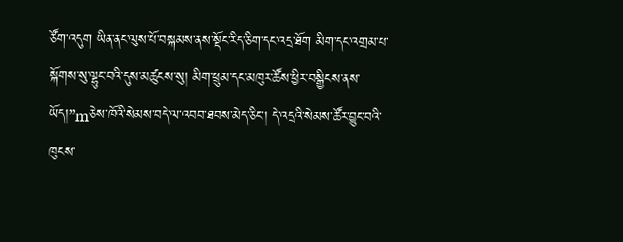ཙོག་འདུག ཡིན་ནང་ལུས་པོ་བསྐམས་ནས་སྡོང་རིད་ཅིག་དང་འདྲ་ཐོག མིག་དང་འགྲམ་པ་སྐོགས་སུ་ལྷུང་བའི་དུས་མཚུངས་སུ། མིག་ཕྲུམ་དང་མཁུར་ཚོས་ཕྱིར་བསྒྱིངས་ནས་ཡོད།”mཅེས་ཁོའི་སེམས་བདེ་ལ་འབབ་ཐབས་མེད་ཅིང་། དེ་འདྲའི་སེམས་ཚོར་བྱུང་བའི་ཁུངས་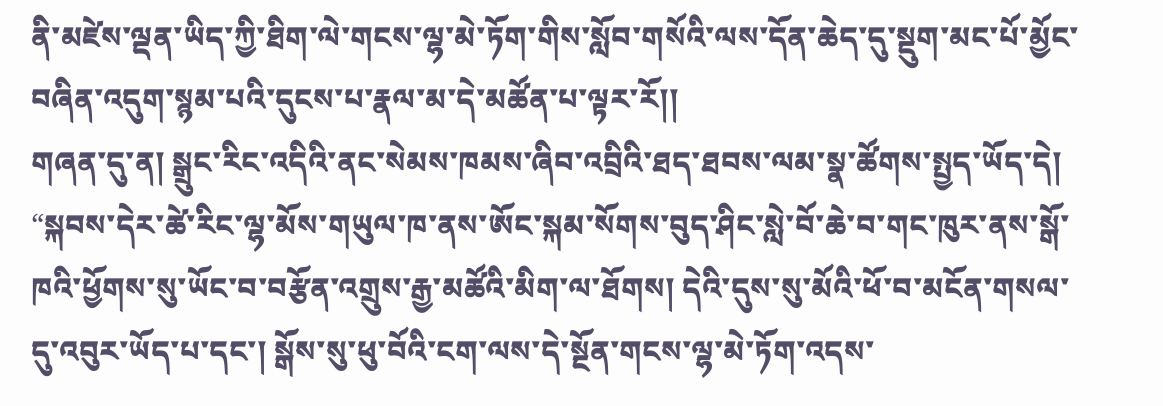ནི་མཛེས་ལྡན་ཡིད་ཀྱི་ཐིག་ལེ་གངས་ལྷ་མེ་ཏོག་གིས་སློབ་གསོའི་ལས་དོན་ཆེད་དུ་སྡུག་མང་པོ་མྱོང་བཞིན་འདུག་སྙམ་པའི་དུངས་པ་རྣལ་མ་དེ་མཚོན་པ་ལྟར་རོ།།
གཞན་དུ་ན། སྒྲུང་རིང་འདིའི་ནང་སེམས་ཁམས་ཞིབ་འབྲིའི་ཐད་ཐབས་ལམ་སྣ་ཚོགས་སྤྱད་ཡོད་དེ། “སྐབས་དེར་ཚེ་རིང་ལྷ་མོས་གཡུལ་ཁ་ནས་ཨོང་སྐམ་སོགས་བུད་ཤིང་སླེ་བོ་ཆེ་བ་གང་ཁུར་ནས་སྒོ་ཁའི་ཕྱོགས་སུ་ཡོང་བ་བརྩོན་འགྲུས་རྒྱ་མཚོའི་མིག་ལ་ཐོགས། དེའི་དུས་སུ་མོའི་ཕོ་བ་མངོན་གསལ་དུ་འབུར་ཡོད་པ་དང་། སྒོས་སུ་ཕུ་བོའི་ངག་ལས་དེ་སྔོན་གངས་ལྷ་མེ་ཏོག་འདས་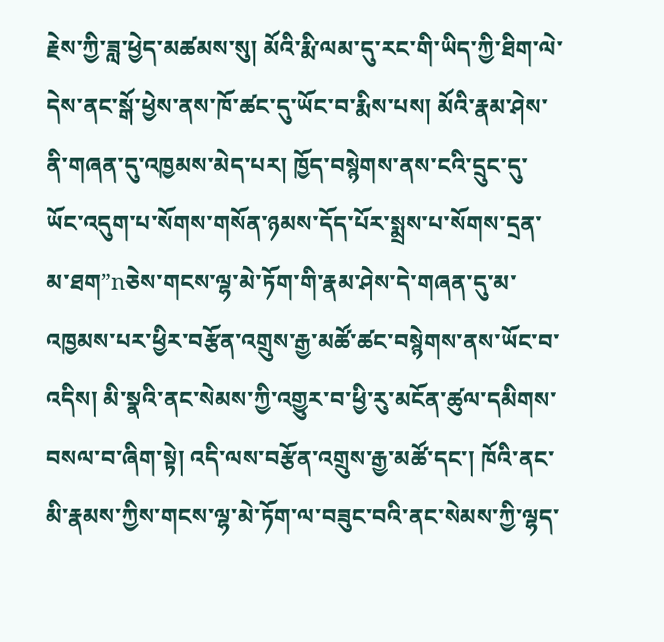རྗེས་ཀྱི་ཟླ་ཕྱེད་མཚམས་སུ། མོའི་རྨི་ལམ་དུ་རང་གི་ཡིད་ཀྱི་ཐིག་ལེ་དེས་ནང་སྒོ་ཕྱེས་ནས་ཁོ་ཚང་དུ་ཡོང་བ་རྨིས་པས། མོའི་རྣམ་ཤེས་ནི་གཞན་དུ་འཁྱམས་མེད་པར། ཁྱོད་བསྙེགས་ནས་ངའི་དྲུང་དུ་ཡོང་འདུག་པ་སོགས་གསོན་ཉམས་དོད་པོར་སྨྲས་པ་སོགས་དྲན་མ་ཐག”nཅེས་གངས་ལྷ་མེ་ཏོག་གི་རྣམ་ཤེས་དེ་གཞན་དུ་མ་འཁྱམས་པར་ཕྱིར་བརྩོན་འགྲུས་རྒྱ་མཚོ་ཚང་བསྙེགས་ནས་ཡོང་བ་འདིས། མི་སྣའི་ནང་སེམས་ཀྱི་འགྱུར་བ་ཕྱི་རུ་མངོན་ཚུལ་དམིགས་བསལ་བ་ཞིག་སྟེ། འདི་ལས་བརྩོན་འགྲུས་རྒྱ་མཚོ་དང་། ཁོའི་ནང་མི་རྣམས་ཀྱིས་གངས་ལྷ་མེ་ཏོག་ལ་བཟུང་བའི་ནང་སེམས་ཀྱི་ལྷད་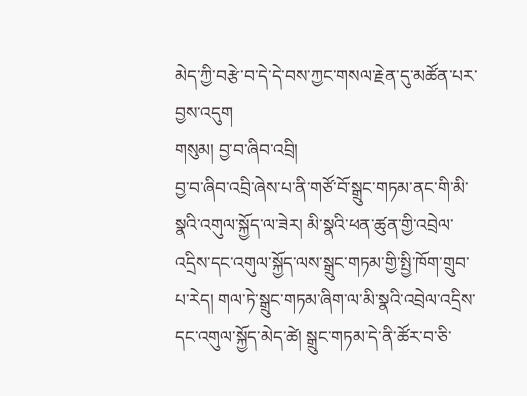མེད་ཀྱི་བརྩེ་བ་དེ་དེ་བས་ཀྱང་གསལ་རྗེན་དུ་མཚོན་པར་བྱས་འདུག
གསུམ། བྱ་བ་ཞིབ་འབྲི།
བྱ་བ་ཞིབ་འབྲི་ཞེས་པ་ནི་གཙོ་བོ་སྒྲུང་གཏམ་ནང་གི་མི་སྣའི་འགུལ་སྐྱོད་ལ་ཟེར། མི་སྣའི་ཕན་ཚུན་གྱི་འབྲེལ་འདྲིས་དང་འགུལ་སྐྱོད་ལས་སྒྲུང་གཏམ་གྱི་སྤྱི་ཁོག་གྲུབ་པ་རེད། གལ་ཏེ་སྒྲུང་གཏམ་ཞིག་ལ་མི་སྣའི་འབྲེལ་འདྲིས་དང་འགུལ་སྐྱོད་མེད་ཚེ། སྒྲུང་གཏམ་དེ་ནི་ཚོར་བ་ཅི་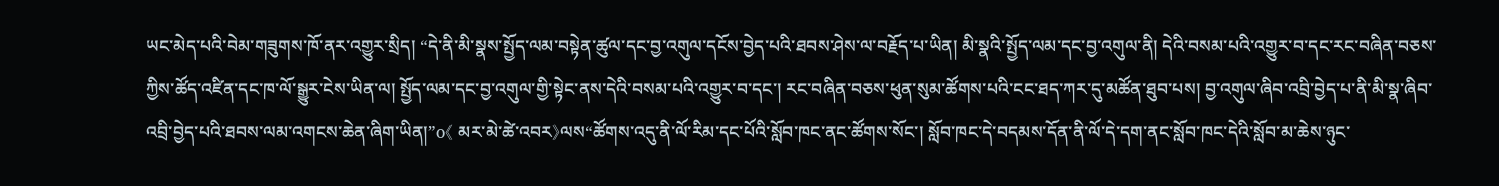ཡང་མེད་པའི་བེམ་གཟུགས་ཁོ་ནར་འགྱུར་སྲིད། “དེ་ནི་མི་སྣས་སྤྱོད་ལམ་བསྟེན་ཚུལ་དང་བྱ་འགུལ་དངོས་བྱེད་པའི་ཐབས་ཤེས་ལ་བརྗོད་པ་ཡིན། མི་སྣའི་སྤྱོད་ལམ་དང་བྱ་འགུལ་ནི། དེའི་བསམ་པའི་འགྱུར་བ་དང་རང་བཞིན་བཅས་ཀྱིས་ཚོད་འཛིན་དང་ཁ་ལོ་སྒྱུར་ངེས་ཡིན་ལ། སྤྱོད་ལམ་དང་བྱ་འགུལ་གྱི་སྟེང་ནས་དེའི་བསམ་པའི་འགྱུར་བ་དང་། རང་བཞིན་བཅས་ཕུན་སུམ་ཚོགས་པའི་ངང་ཐད་ཀར་དུ་མཚོན་ཐུབ་པས། བྱ་འགུལ་ཞིབ་འབྲི་བྱེད་པ་ནི་མི་སྣ་ཞིབ་འབྲི་བྱེད་པའི་ཐབས་ལམ་འགངས་ཆེན་ཞིག་ཡིན།”o《 མར་མེ་ཚེ་འབར》ལས“ཚོགས་འདུ་ནི་ལོ་རིམ་དང་པོའི་སློབ་ཁང་ནང་ཚོགས་སོང་། སློབ་ཁང་དེ་བདམས་དོན་ནི་ལོ་དེ་དག་ནང་སློབ་ཁང་དེའི་སློབ་མ་ཆེས་ཉུང་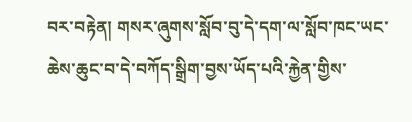བར་བརྟེན། གསར་ཞུགས་སློབ་བུ་དེ་དག་ལ་སློབ་ཁང་ཡང་ཆེས་ཆུང་བ་དེ་བཀོད་སྒྲིག་བྱས་ཡོད་པའི་རྐྱེན་གྱིས་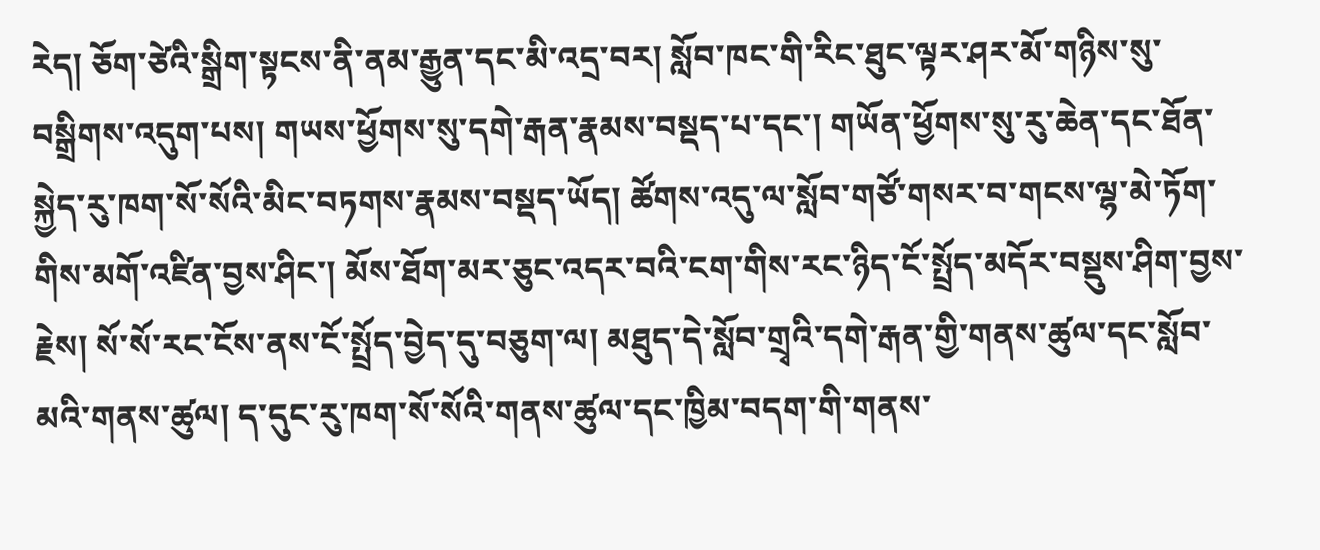རེད། ཅོག་ཙེའི་སྒྲིག་སྟངས་ནི་ནམ་རྒྱུན་དང་མི་འདྲ་བར། སློབ་ཁང་གི་རིང་ཐུང་ལྟར་ཤར་མོ་གཉིས་སུ་བསྒྲིགས་འདུག་པས། གཡས་ཕྱོགས་སུ་དགེ་རྒན་རྣམས་བསྡད་པ་དང་། གཡོན་ཕྱོགས་སུ་རུ་ཆེན་དང་ཐོན་སྐྱེད་རུ་ཁག་སོ་སོའི་མིང་བཏགས་རྣམས་བསྡད་ཡོད། ཚོགས་འདུ་ལ་སློབ་གཙོ་གསར་བ་གངས་ལྷ་མེ་ཏོག་གིས་མགོ་འཛིན་བྱས་ཤིང་། མོས་ཐོག་མར་ཅུང་འདར་བའི་ངག་གིས་རང་ཉིད་ངོ་སྤྲོད་མདོར་བསྡུས་ཤིག་བྱས་རྗེས། སོ་སོ་རང་ངོས་ནས་ངོ་སྤྲོད་བྱེད་དུ་བཅུག་ལ། མཐུད་དེ་སློབ་གྲྭའི་དགེ་རྒན་གྱི་གནས་ཚུལ་དང་སློབ་མའི་གནས་ཚུལ། ད་དུང་རུ་ཁག་སོ་སོའི་གནས་ཚུལ་དང་ཁྱིམ་བདག་གི་གནས་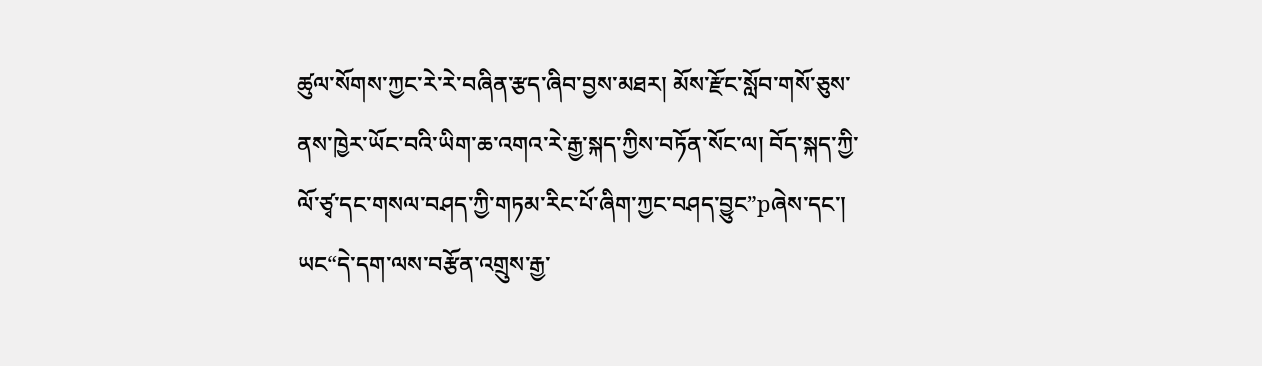ཚུལ་སོགས་ཀྱང་རེ་རེ་བཞིན་རྩད་ཞིབ་བྱས་མཐར། མོས་རྫོང་སློབ་གསོ་ཅུས་ནས་ཁྱེར་ཡོང་བའི་ཡིག་ཆ་འགའ་རེ་རྒྱ་སྐད་ཀྱིས་བཏོན་སོང་ལ། བོད་སྐད་ཀྱི་ལོ་ཙྭ་དང་གསལ་བཤད་ཀྱི་གཏམ་རིང་པོ་ཞིག་ཀྱང་བཤད་བྱུང”pཞེས་དང་། ཡང“དེ་དག་ལས་བརྩོན་འགྲུས་རྒྱ་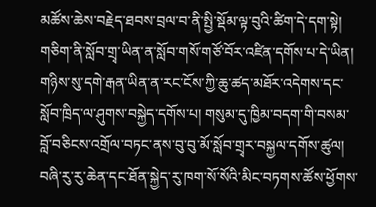མཚོས་ཆེས་བརྗེད་ཐབས་བྲལ་བ་ནི་སྤྱི་སྡོམ་ལྟ་བུའི་ཚིག་དེ་དག་སྟེ། གཅིག་ནི་སློབ་གྲྭ་ཡིན་ན་སློབ་གསོ་གཙོ་བོར་འཛིན་དགོས་པ་དེ་ཡིན། གཉིས་སུ་དགེ་རྒན་ཡིན་ན་རང་ངོས་ཀྱི་ཆུ་ཚད་མཐོར་འདེགས་དང་སློབ་ཁྲིད་ལ་ཤུགས་བསྐྱེད་དགོས་པ། གསུམ་དུ་ཁྱིམ་བདག་གི་བསམ་བློ་བཅིངས་འགྲོལ་བཏང་ནས་བུ་བུ་མོ་སློབ་གྲྭར་བསྐྱལ་དགོས་ཚུལ། བཞི་རུ་རུ་ཆེན་དང་ཐོན་སྐྱེད་རུ་ཁག་སོ་སོའི་མིང་བཏགས་ཚོས་ཕྱོགས་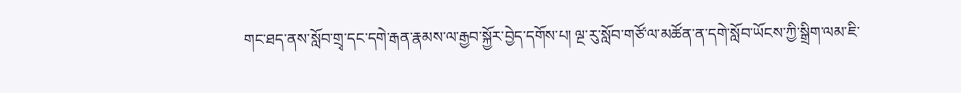གང་ཐད་ནས་སློབ་གྲྭ་དང་དགེ་རྒན་རྣམས་ལ་རྒྱབ་སྐྱོར་བྱེད་དགོས་པ། ལྔ་རུ་སློབ་གཙོ་ལ་མཚོན་ན་དགེ་སློབ་ཡོངས་ཀྱི་སྒྲིག་ལམ་ཇི་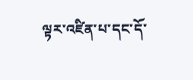ལྟར་འཛིན་པ་དང་དོ་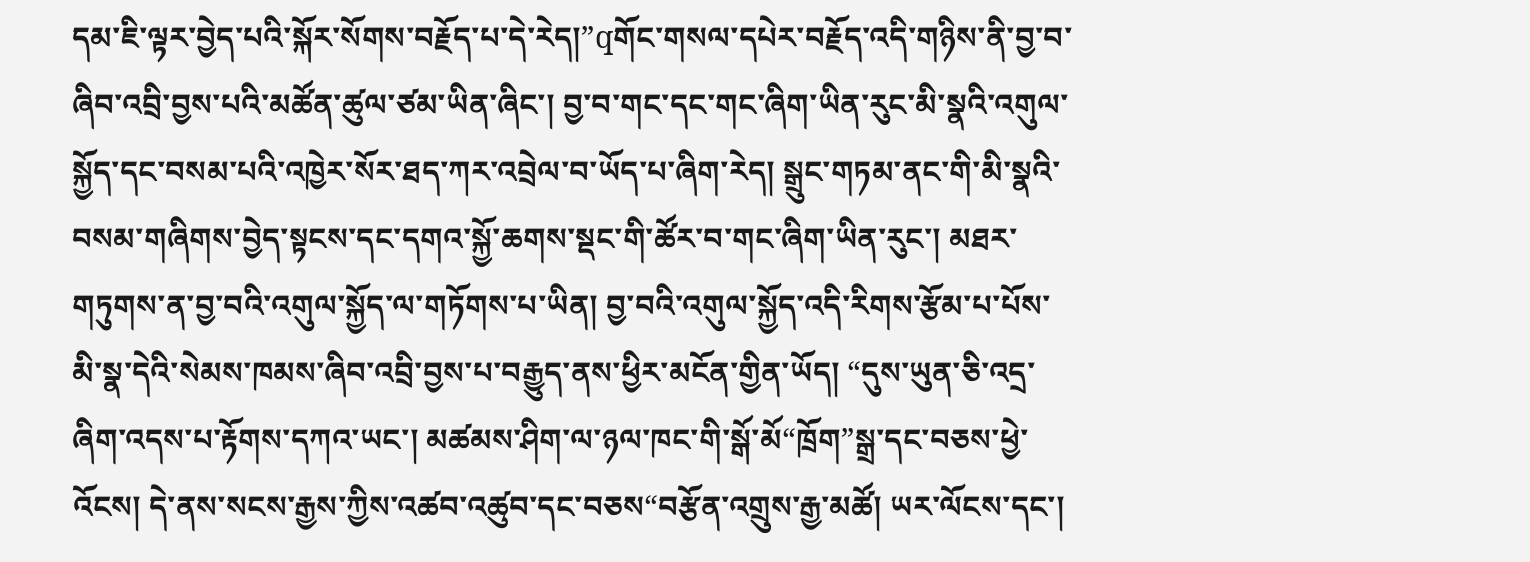དམ་ཇི་ལྟར་བྱེད་པའི་སྐོར་སོགས་བརྗོད་པ་དེ་རེད།”qགོང་གསལ་དཔེར་བརྗོད་འདི་གཉིས་ནི་བྱ་བ་ཞིབ་འབྲི་བྱས་པའི་མཚོན་ཚུལ་ཙམ་ཡིན་ཞིང་། བྱ་བ་གང་དང་གང་ཞིག་ཡིན་རུང་མི་སྣའི་འགུལ་སྐྱོད་དང་བསམ་པའི་འཁྱེར་སོར་ཐད་ཀར་འབྲེལ་བ་ཡོད་པ་ཞིག་རེད། སྒྲུང་གཏམ་ནང་གི་མི་སྣའི་བསམ་གཞིགས་བྱེད་སྟངས་དང་དགའ་སྐྱོ་ཆགས་སྡང་གི་ཚོར་བ་གང་ཞིག་ཡིན་རུང་། མཐར་གཏུགས་ན་བྱ་བའི་འགུལ་སྐྱོད་ལ་གཏོགས་པ་ཡིན། བྱ་བའི་འགུལ་སྐྱོད་འདི་རིགས་རྩོམ་པ་པོས་མི་སྣ་དེའི་སེམས་ཁམས་ཞིབ་འབྲི་བྱས་པ་བརྒྱུད་ནས་ཕྱིར་མངོན་གྱིན་ཡོད། “དུས་ཡུན་ཅི་འདྲ་ཞིག་འདས་པ་རྟོགས་དཀའ་ཡང་། མཚམས་ཤིག་ལ་ཉལ་ཁང་གི་སྒོ་མོ“ཁྲོག”སྒྲ་དང་བཅས་ཕྱེ་འོངས། དེ་ནས་སངས་རྒྱས་ཀྱིས་འཚབ་འཚུབ་དང་བཅས“བརྩོན་འགྲུས་རྒྱ་མཚོ། ཡར་ལོངས་དང་།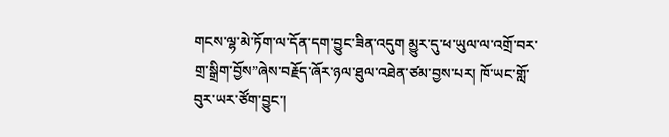གངས་ལྷ་མེ་ཏོག་ལ་དོན་དག་བྱུང་ཟིན་འདུག མྱུར་དུ་ཕ་ཡུལ་ལ་འགྲོ་བར་གྲ་སྒྲིག་བྱོས”ཞེས་བརྗོད་ཞོར་ཉལ་ཐུལ་འཐེན་ཙམ་བྱས་པར། ཁོ་ཡང་གློ་བུར་ཡར་ཙོག་བྱུང་།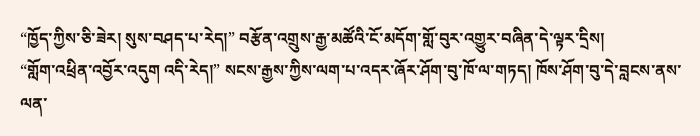“ཁྱོད་ཀྱིས་ཅི་ཟེར། སུས་བཤད་པ་རེད།” བརྩོན་འགྲུས་རྒྱ་མཚོའི་ངོ་མདོག་གློ་བུར་འགྱུར་བཞིན་དེ་ལྟར་དྲིས།
“གློག་འཕྲིན་འབྱོར་འདུག འདི་རེད།” སངས་རྒྱས་ཀྱིས་ལག་པ་འདར་ཞོར་ཤོག་བུ་ཁོ་ལ་གཏད། ཁོས་ཤོག་བུ་དེ་བླངས་ནས་ལན་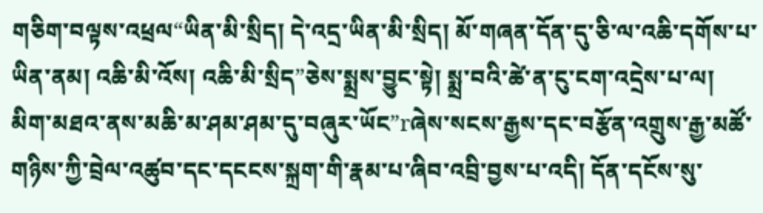གཅིག་བལྟས་འཕྲལ“ཡིན་མི་སྲིད། དེ་འདྲ་ཡིན་མི་སྲིད། མོ་གཞན་དོན་དུ་ཅི་ལ་འཆི་དགོས་པ་ཡིན་ནམ། འཆི་མི་འོས། འཆི་མི་སྲིད”ཅེས་སྨྲས་བྱུང་སྟེ། སྨྲ་བའི་ཚེ་ན་ངུ་ངག་འདྲེས་པ་ལ། མིག་མཐའ་ནས་མཆི་མ་ཤམ་ཤམ་དུ་བཞུར་ཡོང”rཞེས་སངས་རྒྱས་དང་བརྩོན་འགྲུས་རྒྱ་མཚོ་གཉིས་ཀྱི་བྲེལ་འཚུབ་དང་དངངས་སྐྲག་གི་རྣམ་པ་ཞིབ་འབྲི་བྱས་པ་འདི། དོན་དངོས་སུ་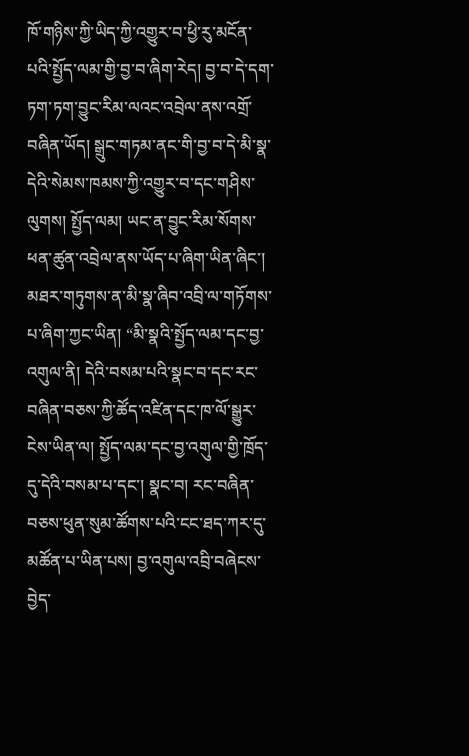ཁོ་གཉིས་ཀྱི་ཡིད་ཀྱི་འགྱུར་བ་ཕྱི་རུ་མངོན་པའི་སྤྱོད་ལམ་གྱི་བྱ་བ་ཞིག་རེད། བྱ་བ་དེ་དག་ཏག་ཏག་བྱུང་རིམ་ལའང་འབྲེལ་ནས་འགྲོ་བཞིན་ཡོད། སྒྲུང་གཏམ་ནང་གི་བྱ་བ་དེ་མི་སྣ་དེའི་སེམས་ཁམས་ཀྱི་འགྱུར་བ་དང་གཤིས་ལུགས། སྤྱོད་ལམ། ཡང་ན་བྱུང་རིམ་སོགས་ཕན་ཚུན་འབྲེལ་ནས་ཡོད་པ་ཞིག་ཡིན་ཞིང་། མཐར་གཏུགས་ན་མི་སྣ་ཞིབ་འབྲི་ལ་གཏོགས་པ་ཞིག་ཀྱང་ཡིན། “མི་སྣའི་སྤྱོད་ལམ་དང་བྱ་འགུལ་ནི། དེའི་བསམ་པའི་སྣང་བ་དང་རང་བཞིན་བཅས་ཀྱི་ཚོད་འཛིན་དང་ཁ་ལོ་སྒྱུར་ངེས་ཡིན་ལ། སྤྱོད་ལམ་དང་བྱ་འགུལ་གྱི་ཁྲོད་དུ་དེའི་བསམ་པ་དང་། སྣང་བ། རང་བཞིན་བཅས་ཕུན་སུམ་ཚོགས་པའི་ངང་ཐད་ཀར་དུ་མཚོན་པ་ཡིན་པས། བྱ་འགུལ་འབྲི་བཞེངས་བྱེད་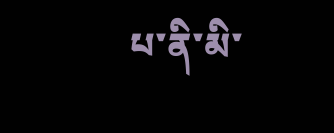པ་ནི་མི་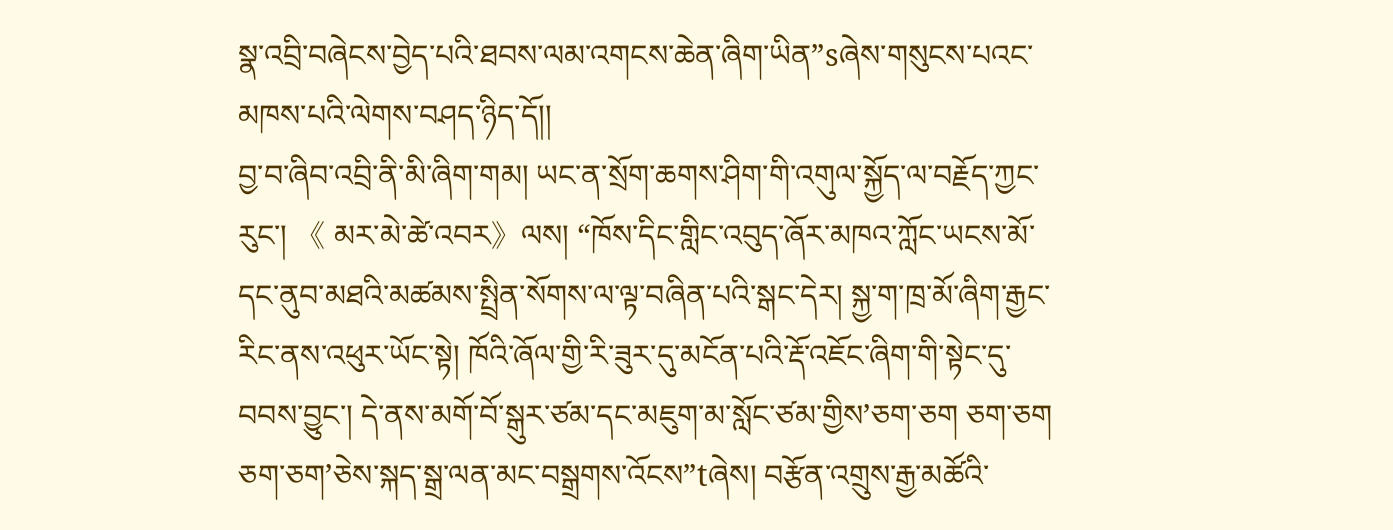སྣ་འབྲི་བཞེངས་བྱེད་པའི་ཐབས་ལམ་འགངས་ཆེན་ཞིག་ཡིན”sཞེས་གསུངས་པའང་མཁས་པའི་ལེགས་བཤད་ཉིད་དོ།།
བྱ་བ་ཞིབ་འབྲི་ནི་མི་ཞིག་གམ། ཡང་ན་སྲོག་ཆགས་ཤིག་གི་འགུལ་སྐྱོད་ལ་བརྗོད་ཀྱང་རུང་། 《 མར་མེ་ཚེ་འབར》ལས། “ཁོས་དིང་གླིང་འབུད་ཞོར་མཁའ་ཀློང་ཡངས་མོ་དང་ནུབ་མཐའི་མཚམས་སྤྲིན་སོགས་ལ་ལྟ་བཞིན་པའི་སྒང་དེར། སྐྱ་ག་ཁྲ་མོ་ཞིག་རྒྱང་རིང་ནས་འཕུར་ཡོང་སྟེ། ཁོའི་ཞོལ་གྱི་རི་ཟུར་དུ་མངོན་པའི་རྡོ་འཇོང་ཞིག་གི་སྟེང་དུ་བབས་བྱུང་། དེ་ནས་མགོ་བོ་སྒུར་ཙམ་དང་མཇུག་མ་སློང་ཙམ་གྱིས’ཅག་ཅག ཅག་ཅག ཅག་ཅག’ཅེས་སྐད་སྒྲ་ལན་མང་བསྒྲགས་འོངས”tཞེས། བརྩོན་འགྲུས་རྒྱ་མཚོའི་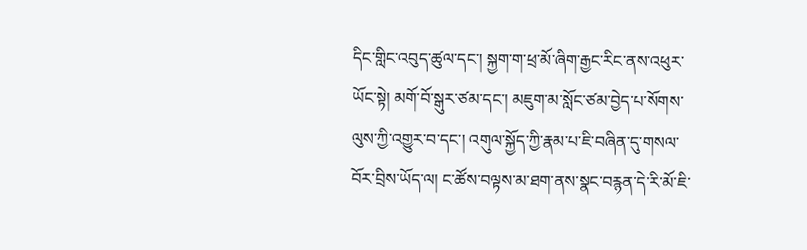དིང་གླིང་འབུད་ཚུལ་དང་། སྐྱག་ག་ཕྲ་མོ་ཞིག་རྒྱང་རིང་ནས་འཕུར་ཡོང་སྟེ། མགོ་བོ་སྒུར་ཙམ་དང་། མཇུག་མ་སློང་ཙམ་བྱེད་པ་སོགས་ལུས་ཀྱི་འགྱུར་བ་དང་། འགུལ་སྐྱོད་ཀྱི་རྣམ་པ་ཇི་བཞིན་དུ་གསལ་བོར་བྲིས་ཡོད་ལ། ང་ཚོས་བལྟས་མ་ཐག་ནས་སྣང་བརྙན་དེ་རི་མོ་ཇི་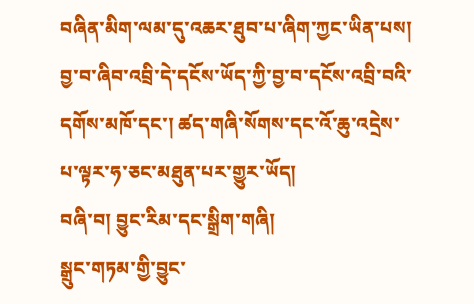བཞིན་མིག་ལམ་དུ་འཆར་ཐུབ་པ་ཞིག་ཀྱང་ཡིན་པས། བྱ་བ་ཞིབ་འབྲི་དེ་དངོས་ཡོད་ཀྱི་བྱ་བ་དངོས་འབྲི་བའི་དགོས་མཁོ་དང་། ཚད་གཞི་སོགས་དང་འོ་ཆུ་འདྲེས་པ་ལྟར་ཧ་ཅང་མཐུན་པར་གྱུར་ཡོད།
བཞི་བ། བྱུང་རིམ་དང་སྒྲིག་གཞི།
སྒྲུང་གཏམ་གྱི་བྱུང་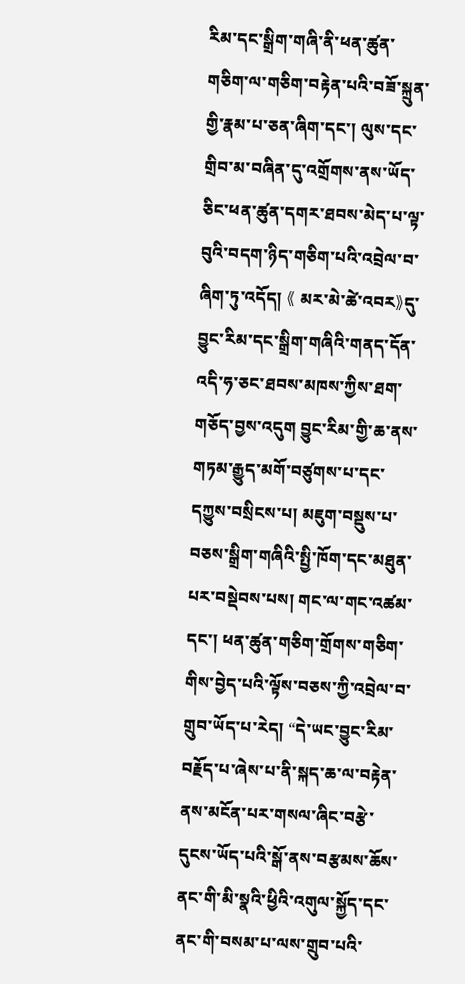རིམ་དང་སྒྲིག་གཞི་ནི་ཕན་ཚུན་གཅིག་ལ་གཅིག་བརྟེན་པའི་བཟོ་སྐྲུན་གྱི་རྣམ་པ་ཅན་ཞིག་དང་། ལུས་དང་གྲིབ་མ་བཞིན་དུ་འགྲོགས་ནས་ཡོད་ཅིང་ཕན་ཚུན་དགར་ཐབས་མེད་པ་ལྟ་བུའི་བདག་ཉིད་གཅིག་པའི་འབྲེལ་བ་ཞིག་ཏུ་འདོད། 《 མར་མེ་ཚེ་འབར》དུ་བྱུང་རིམ་དང་སྒྲིག་གཞིའི་གནད་དོན་འདི་ཧ་ཅང་ཐབས་མཁས་ཀྱིས་ཐག་གཅོད་བྱས་འདུག བྱུང་རིམ་གྱི་ཆ་ནས་གཏམ་རྒྱུད་མགོ་བཙུགས་པ་དང་དཀྱུས་བསྲིངས་པ། མཇུག་བསྡུས་པ་བཅས་སྒྲིག་གཞིའི་སྤྱི་ཁོག་དང་མཐུན་པར་བསྡེབས་པས། གང་ལ་གང་འཚམ་དང་། ཕན་ཚུན་གཅིག་གྲོགས་གཅིག་གིས་བྱེད་པའི་ལྟོས་བཅས་ཀྱི་འབྲེལ་བ་གྲུབ་ཡོད་པ་རེད། “དེ་ཡང་བྱུང་རིམ་བརྗོད་པ་ཞེས་པ་ནི་སྐད་ཆ་ལ་བརྟེན་ནས་མངོན་པར་གསལ་ཞིང་བརྩེ་དུངས་ཡོད་པའི་སྒོ་ནས་བརྩམས་ཆོས་ནང་གི་མི་སྣའི་ཕྱིའི་འགུལ་སྐྱོད་དང་ནང་གི་བསམ་པ་ལས་གྲུབ་པའི་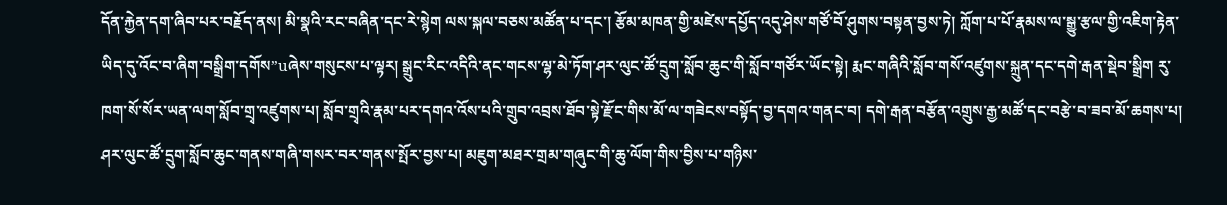དོན་རྐྱེན་དག་ཞིབ་པར་བརྗོད་ནས། མི་སྣའི་རང་བཞིན་དང་རེ་སྙེག ལས་སྐལ་བཅས་མཚོན་པ་དང་། རྩོམ་མཁན་གྱི་མཛེས་དཔྱོད་འདུ་ཤེས་གཙོ་བོ་ཤུགས་བསྟན་བྱས་ཏེ། ཀློག་པ་པོ་རྣམས་ལ་སྒྱུ་རྩལ་གྱི་འཇིག་རྟེན་ཡིད་དུ་འོང་བ་ཞིག་བསྒྲིག་དགོས”uཞེས་གསུངས་པ་ལྟར། སྒྲུང་རིང་འདིའི་ནང་གངས་ལྷ་མེ་ཏོག་ཤར་ལུང་ཚོ་དྲུག་སློབ་ཆུང་གི་སློབ་གཙོར་ཡོང་སྟེ། རྨང་གཞིའི་སློབ་གསོ་འཛུགས་སྐྲུན་དང་དགེ་རྒན་སྡེབ་སྒྲིག རུ་ཁག་སོ་སོར་ཡན་ལག་སློབ་གྲྭ་འཛུགས་པ། སློབ་གྲྭའི་རྣམ་པར་དགའ་འོས་པའི་གྲུབ་འབྲས་ཐོབ་སྟེ་རྫོང་གིས་མོ་ལ་གཟེངས་བསྟོད་བྱ་དགའ་གནང་བ། དགེ་རྒན་བརྩོན་འགྲུས་རྒྱ་མཚོ་དང་བརྩེ་བ་ཟབ་མོ་ཆགས་པ། ཤར་ལུང་ཚོ་དྲུག་སློབ་ཆུང་གནས་གཞི་གསར་བར་གནས་སྤོར་བྱས་པ། མཇུག་མཐར་གྲམ་གཞུང་གི་ཆུ་ལོག་གིས་བྱིས་པ་གཉིས་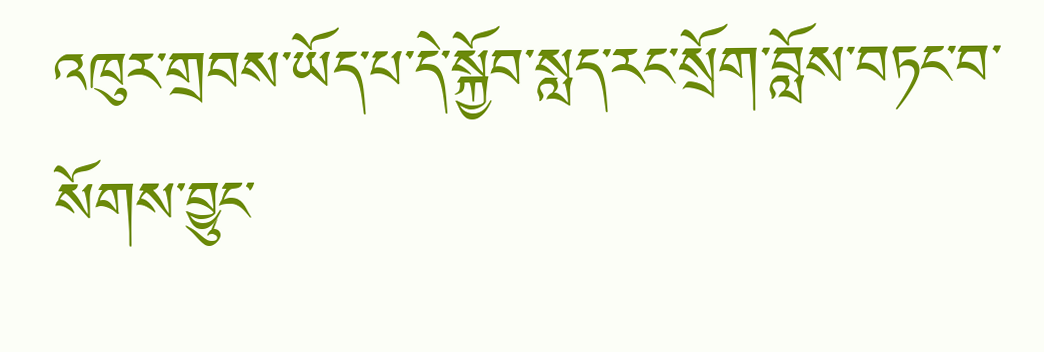འཁུར་གྲབས་ཡོད་པ་དེ་སྐྱོབ་སླད་རང་སྲོག་བློས་བཏང་བ་སོགས་བྱུང་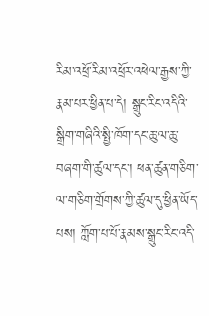རིམ་འཕྲོ་རིམ་འཕྲོར་འཕེལ་རྒྱས་ཀྱི་རྣམ་པར་ཕྱིན་པ་དེ། སྒྲུང་རིང་འདིའི་སྒྲིག་གཞིའི་སྤྱི་ཁོག་དང་ཆུ་ལ་ཆུ་བཞག་གི་ཚུལ་དང་། ཕན་ཚུན་གཅིག་ལ་གཅིག་གྲོགས་ཀྱི་ཚུལ་དུ་ཕྱིན་ཡོད་པས། ཀློག་པ་པོ་རྣམས་སྒྲུང་རིང་འདི་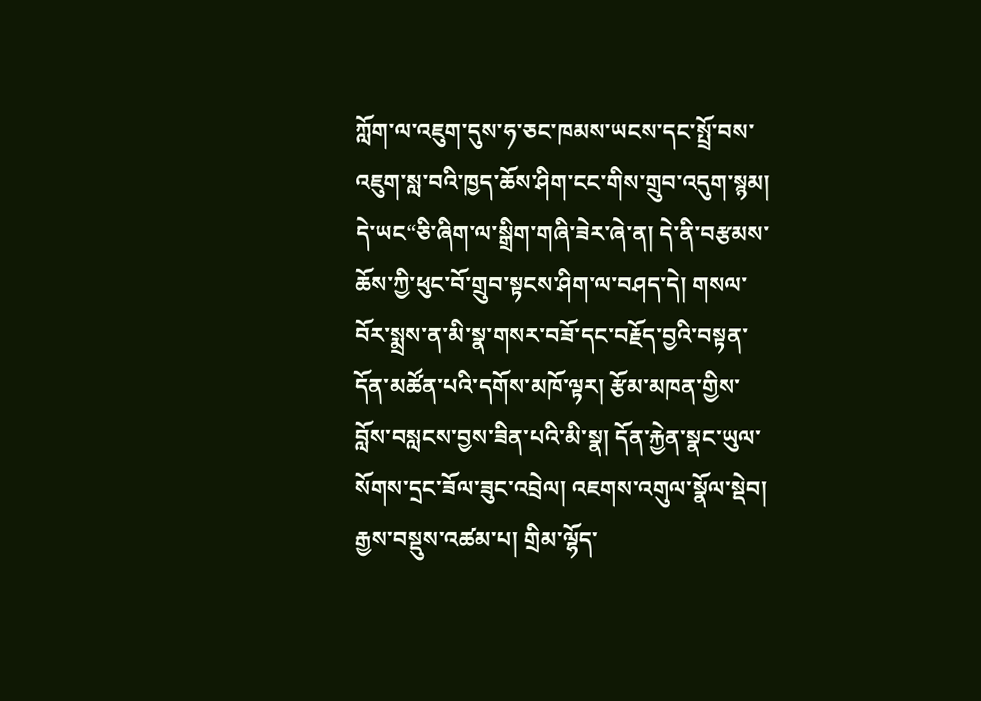ཀློག་ལ་འཇུག་དུས་ཧ་ཅང་ཁམས་ཡངས་དང་སྤྲོ་བས་འཇུག་སླ་བའི་ཁྱད་ཆོས་ཤིག་ངང་གིས་གྲུབ་འདུག་སྙམ། དེ་ཡང“ཅི་ཞིག་ལ་སྒྲིག་གཞི་ཟེར་ཞེ་ན། དེ་ནི་བརྩམས་ཆོས་ཀྱི་ཕུང་བོ་གྲུབ་སྟངས་ཤིག་ལ་བཤད་དེ། གསལ་བོར་སྨྲས་ན་མི་སྣ་གསར་བཟོ་དང་བརྗོད་བྱའི་བསྟན་དོན་མཚོན་པའི་དགོས་མཁོ་ལྟར། རྩོམ་མཁན་གྱིས་བློས་བསླངས་བྱས་ཟིན་པའི་མི་སྣ། དོན་རྐྱེན་སྣང་ཡུལ་སོགས་དྲང་ཟོལ་ཟུང་འབྲེལ། འཇགས་འགུལ་སྣོལ་སྡེབ། རྒྱས་བསྡུས་འཚམ་པ། གྲིམ་ལྷོད་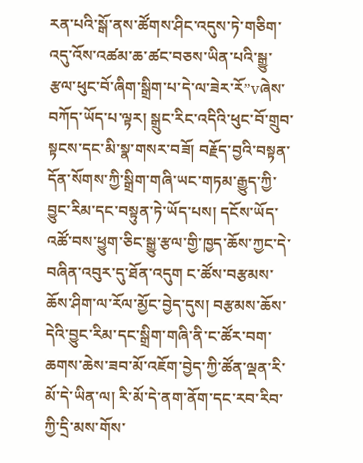རན་པའི་སྒོ་ནས་ཚོགས་ཤིང་འདུས་ཏེ་གཅིག་འདུ་འོས་འཚམ་ཆ་ཚང་བཅས་ཡིན་པའི་སྒྱུ་རྩལ་ཕུང་བོ་ཞིག་སྒྲིག་པ་དེ་ལ་ཟེར་རོ”vཞེས་བཀོད་ཡོད་པ་ལྟར། སྒྲུང་རིང་འདིའི་ཕུང་བོ་གྲུབ་སྟངས་དང་མི་སྣ་གསར་བཟོ། བརྗོད་བྱའི་བསྟན་དོན་སོགས་ཀྱི་སྒྲིག་གཞི་ཡང་གཏམ་རྒྱུད་ཀྱི་བྱུང་རིམ་དང་བསྟུན་ཏེ་ཡོད་པས། དངོས་ཡོད་འཚོ་བས་ཕྱུག་ཅིང་སྒྱུ་རྩལ་གྱི་ཁྱད་ཆོས་ཀྱང་དེ་བཞིན་འབུར་དུ་ཐོན་འདུག ང་ཚོས་བརྩམས་ཆོས་ཤིག་ལ་རོལ་མྱོང་བྱེད་དུས། བརྩམས་ཆོས་དེའི་བྱུང་རིམ་དང་སྒྲིག་གཞི་ནི་ང་ཚོར་བག་ཆགས་ཆེས་ཟབ་མོ་འཇོག་བྱེད་ཀྱི་ཚོན་ལྡན་རི་མོ་དེ་ཡིན་ལ། རི་མོ་དེ་ནག་ནོག་དང་རབ་རིབ་ཀྱི་དྲི་མས་གོས་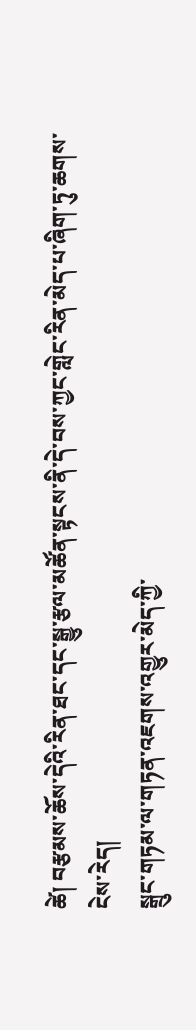ཚེ། བརྩམས་ཆོས་དེའི་རིན་ཐང་དང་སྒྱུ་རྩལ་མཚོན་སྟངས་ནི་དེ་བས་ཀྱང་གླེང་རིན་མེད་པ་ཞིག་ཏུ་ཆགས་ངེས་རེད།
སྒྲུང་གཏམ་ལ་གཏན་འཇགས་འགྱུར་མེད་ཀྱི་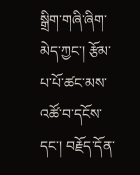སྒྲིག་གཞི་ཞིག་མེད་ཀྱང་། རྩོམ་པ་པོ་ཚང་མས་འཚོ་བ་དངོས་དང་། བརྗོད་དོན་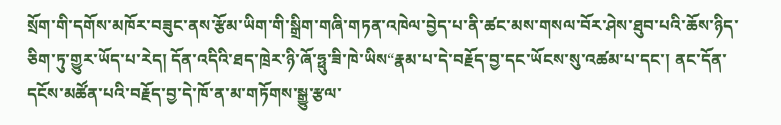སྲོག་གི་དགོས་མཁོར་བཟུང་ནས་རྩོམ་ཡིག་གི་སྒྲིག་གཞི་གཏན་འཁེལ་བྱེད་པ་ནི་ཚང་མས་གསལ་བོར་ཤེས་ཐུབ་པའི་ཆོས་ཉིད་ཅིག་ཏུ་གྱུར་ཡོད་པ་རེད། དོན་འདིའི་ཐད་ཁྲེར་ཉི་ཞོ་ཧྥུ་ཟི་ཁེ་ཡིས“རྣམ་པ་དེ་བརྗོད་བྱ་དང་ཡོངས་སུ་འཚམ་པ་དང་། ནང་དོན་དངོས་མཚོན་པའི་བརྗོད་བྱ་དེ་ཁོ་ན་མ་གཏོགས་སྒྱུ་རྩལ་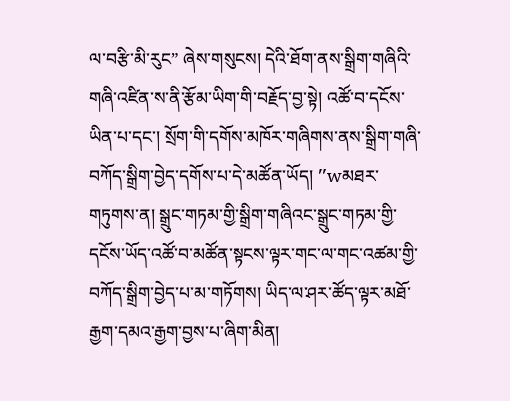ལ་བརྩི་མི་རུང” ཞེས་གསུངས། དེའི་ཐོག་ནས་སྒྲིག་གཞིའི་གཞི་འཛིན་ས་ནི་རྩོམ་ཡིག་གི་བརྗོད་བྱ་སྟེ། འཚོ་བ་དངོས་ཡིན་པ་དང་། སྲོག་གི་དགོས་མཁོར་གཞིགས་ནས་སྒྲིག་གཞི་བཀོད་སྒྲིག་བྱེད་དགོས་པ་དེ་མཚོན་ཡོད། ”wམཐར་གཏུགས་ན། སྒྲུང་གཏམ་གྱི་སྒྲིག་གཞིའང་སྒྲུང་གཏམ་གྱི་དངོས་ཡོད་འཚོ་བ་མཚོན་སྟངས་ལྟར་གང་ལ་གང་འཚམ་གྱི་བཀོད་སྒྲིག་བྱེད་པ་མ་གཏོགས། ཡིད་ལ་ཤར་ཚོད་ལྟར་མཐོ་རྒྱག་དམའ་རྒྱག་བྱས་པ་ཞིག་མིན།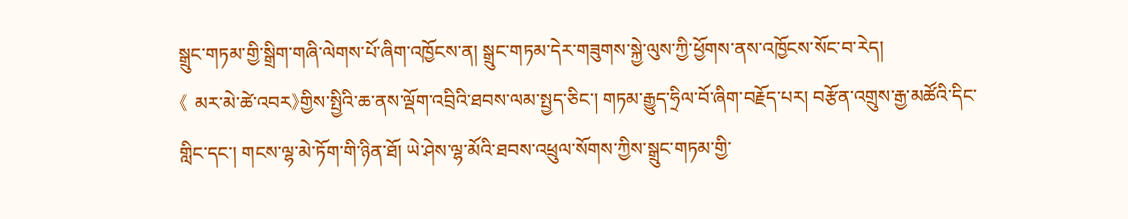སྒྲུང་གཏམ་གྱི་སྒྲིག་གཞི་ལེགས་པོ་ཞིག་འཁྱོངས་ན། སྒྲུང་གཏམ་དེར་གཟུགས་སྐྱེ་ལུས་ཀྱི་ཕྱོགས་ནས་འཁྱོངས་སོང་བ་རེད།
《 མར་མེ་ཚེ་འབར》གྱིས་སྤྱིའི་ཆ་ནས་ལྡོག་འབྲིའི་ཐབས་ལམ་སྤྱད་ཅིང་། གཏམ་རྒྱུད་ཧྲིལ་བོ་ཞིག་བརྗོད་པར། བརྩོན་འགྲུས་རྒྱ་མཚོའི་དིང་གླིང་དང་། གངས་ལྷ་མེ་ཏོག་གི་ཉིན་ཐོ། ཡེ་ཤེས་ལྷ་མོའི་ཐབས་འཕྲུལ་སོགས་ཀྱིས་སྒྲུང་གཏམ་གྱི་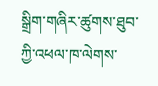སྒྲིག་གཞིར་ཚུགས་ཐུབ་ཀྱི་འཕལ་ཁ་ལེགས་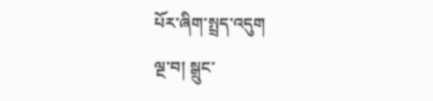པོར་ཞིག་སྤྲད་འདུག
ལྔ་བ། སྒྲུང་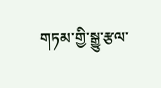གཏམ་གྱི་སྒྱུ་རྩལ་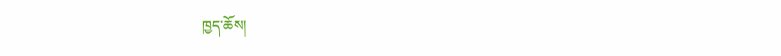ཁྱད་ཆོས།